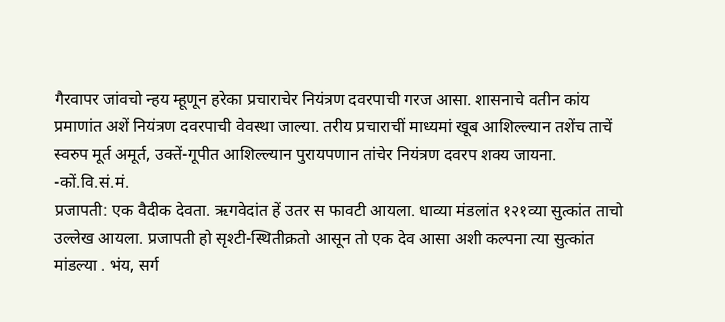गैरवापर जांवचो न्हय म्हूणून हरेका प्रचाराचेर नियंत्रण दवरपाची गरज आसा. शासनाचे वतीन कांय प्रमाणांत अशें नियंत्रण दवरपाची वेवस्था जाल्या. तरीय प्रचाराचीं माध्यमां खूब आशिल्ल्यान तशेंच ताचें स्वरुप मूर्त अमूर्त, उक्तें-गूपीत आशिल्ल्यान पुरायपणान तांचेर नियंत्रण दवरप शक्य जायना.
-कों.वि.सं.मं.
प्रजापती: एक वैदीक देवता. ऋगवेदांत हें उतर स फावटी आयला. धाव्या मंडलांत १२१व्या सुत्कांत ताचो उल्लेख आयला. प्रजापती हो सृश्टी-स्थितीक्रतो आसून तो एक देव आसा अशी कल्पना त्या सुत्कांत मांडल्या . भंय, सर्ग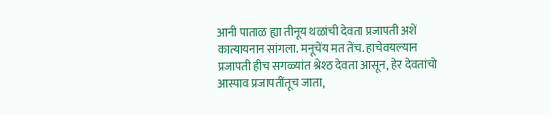आनी पाताळ ह्या तीनूय थळांची देवता प्रजापती अशें कात्यायनान सांगला. मनूचेंय मत तेंच. हाचेवयल्यान प्रजापती हीच सगळ्यांत श्रेश्ठ देवता आसून, हेर देवतांचो आस्पाव प्रजापतींतूच जाता,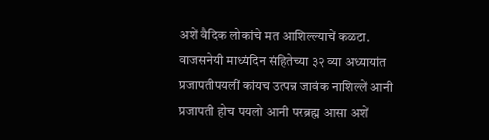अशें वैदिक लोकांचे मत आशिल्ल्याचें कळटा.
वाजसनेयी माध्यंदिन संहितेच्या ३२ व्या अध्यायांत प्रजापतीपयलीं कांयच उत्पन्न जावंक नाशिल्लें आनी प्रजापती होच पयलो आनी परब्रह्म आसा अशें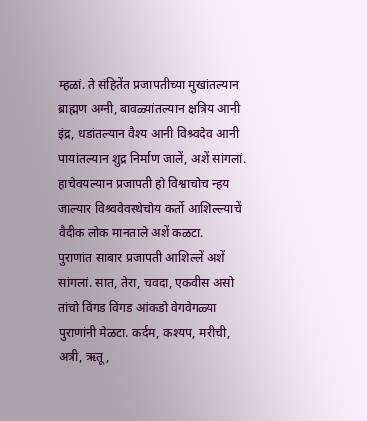म्हळां. ते संहितेंत प्रजापतीच्या मुखांतल्यान ब्राह्मण अग्नी, बावळ्यांतल्यान क्षत्रिय आनी इंद्र, धडांतल्यान वैश्य आनी विश्र्वदेव आनी पायांतल्यान शुद्र निर्माण जालें, अशें सांगलां. हाचेवयल्यान प्रजापती हो विश्वाचोच न्हय जाल्यार विश्र्ववेवस्थेचोय कर्तो आशिल्ल्याचें वैदीक लोक मानताले अशें कळटा.
पुराणांत साबार प्रजापती आशिल्लें अशें सांगलां. सात, तेरा, चवदा, एकवीस असो तांचो विंगड विंगड आंकडो वेगवेगळ्या पुराणांनी मेळटा. कर्दम, कश्यप, मरीची, अत्री, ऋतू,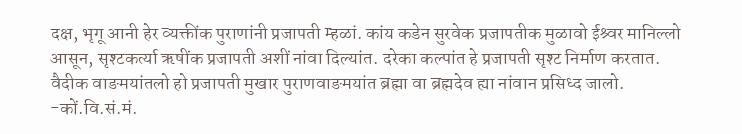दक्ष, भृगू आनी हेर व्यक्तींक पुराणांनी प्रजापती म्हळां. कांय कडेन सुरवेक प्रजापतीक मुळावो ईश्र्वर मानिल्लो आसून, सृश्टकर्त्या ऋषींक प्रजापती अशीं नांवा दिल्यांत. दरेका कल्पांत हे प्रजापती सृश्ट निर्माण करतात.
वैदीक वाङमयांतलो हो प्रजापती मुखार पुराणवाङमयांत ब्रह्मा वा ब्रह्मदेव ह्या नांवान प्रसिध्द जालो.
-कों.वि.सं.मं.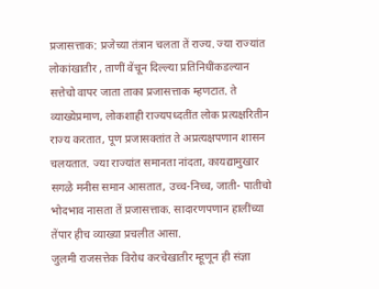प्रजासत्ताक: प्रजेच्या तंत्रान चलता तें राज्य. ज्या राज्यांत लोकांखातीर , ताणीं वेंचून दिल्ल्या प्रतिनिधींकडल्यान सत्तेचो वापर जाता ताका प्रजासत्ताक म्हणटात. ते व्याख्येप्रमाण, लोकशाही राज्यपध्दतींत लोक प्रत्यक्षरितीन राज्य करतात, पूण प्रजासक्तांत ते अप्रत्यक्षपणान शासन चलयतात. ज्या राज्यांत समानता नांदता, कायद्यामुखार सगळे मनीस समान आसतात, उच्च-निच्च, जाती- पातीचो भोदभाव नासता तें प्रजासत्ताक. सादारणपणान हालींच्या तेंपार हीच व्याख्या प्रचलीत आसा.
जुलमी राजसत्तेक विरोध करचेखातीर म्हूणून ही संज्ञा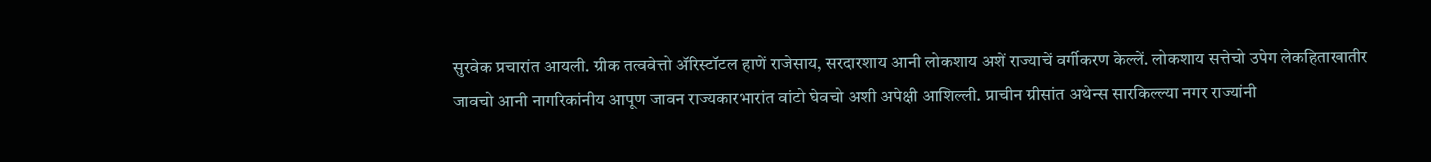सुरवेक प्रचारांत आयली. ग्रीक तत्ववेत्तो ॲरिस्टॉटल हाणें राजेसाय, सरदारशाय आनी लोकशाय अशें राज्याचें वर्गीकरण केल्लें. लोकशाय सत्तेचो उपेग लेकहिताखातीर जावचो आनी नागरिकांनीय आपूण जावन राज्यकारभारांत वांटो घेवचो अशी अपेक्षी आशिल्ली. प्राचीन ग्रीसांत अथेन्स सारकिल्ल्या नगर राज्यांनी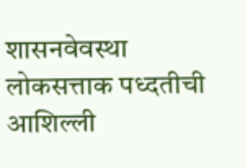शासनवेवस्था लोकसत्ताक पध्दतीची आशिल्ली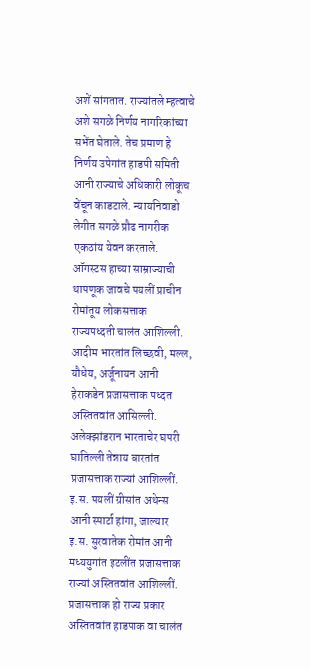अशें सांगतात. राज्यांतले म्हत्वाचे अशे सगळे निर्णय नागरिकांच्या सभेंत घेताले. तेच प्रमाण हे निर्णय उपेगांत हाडपी समिती आनी राज्याचे अधिकारी लोकूच वेंचून काडटाले. न्यायनिवाडो लेगीत सगळे प्रौढ नागरीक एकठांय येवन करताले. ऑगस्टस हाच्या साम्राज्याची थापणूक जावचे पयलीं प्राचीन रोमांतूय लोकसत्ताक राज्यपध्दती चालंत आशिल्ली. आदीम भारतांत लिच्छवी, मल्ल, यौधेय, अर्जूनायन आनी हेराकडेन प्रजासत्ताक पध्दत अस्तितवांत आसिल्ली. अलेक्झांडरान भारताचेर घपरी घातिल्ली तेन्नाय बारतांत प्रजासत्ताक राज्यां आशिल्लीं. इ.स. पयलीं ग्रीसांत अथेन्स आनी स्पार्टा हांगा, जाल्यार इ.स. सुरवातेक रोमांत आनी मध्ययुगांत इटलींत प्रजासत्ताक राज्यां अस्तितवांत आशिल्लीं.
प्रजासत्ताक हो राज्य प्रकार अस्तितवांत हाडपाक वा चालंत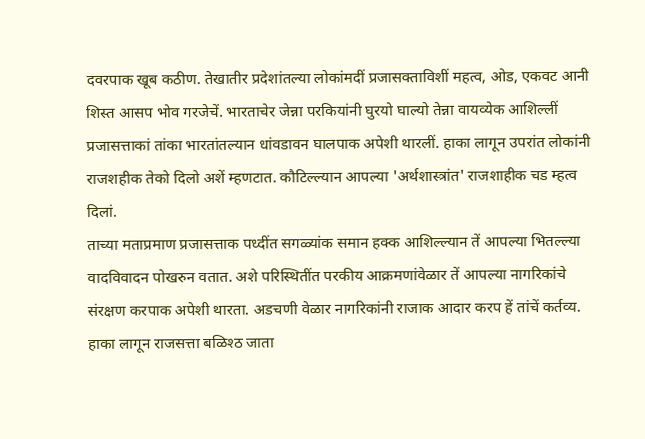दवरपाक खूब कठीण. तेखातीर प्रदेशांतल्या लोकांमदीं प्रजासक्ताविशीं महत्व, ओड, एकवट आनी शिस्त आसप भोव गरजेचें. भारताचेर जेन्ना परकियांनी घुरयो घाल्यो तेन्ना वायव्येक आशिल्लीं प्रजासत्ताकां तांका भारतांतल्यान धांवडावन घालपाक अपेशी थारलीं. हाका लागून उपरांत लोकांनी राजशहीक तेको दिलो अशें म्हणटात. कौटिल्ल्यान आपल्या 'अर्थशास्त्रांत' राजशाहीक चड म्हत्व दिलां.
ताच्या मताप्रमाण प्रजासत्ताक पध्दींत सगळ्यांक समान हक्क आशिल्ल्यान तें आपल्या भितल्ल्या वादविवादन पोखरुन वतात. अशे परिस्थितींत परकीय आक्रमणांवेळार तें आपल्या नागरिकांचे संरक्षण करपाक अपेशी थारता. अडचणी वेळार नागरिकांनी राजाक आदार करप हें तांचें कर्तव्य. हाका लागून राजसत्ता बळिश्ठ जाता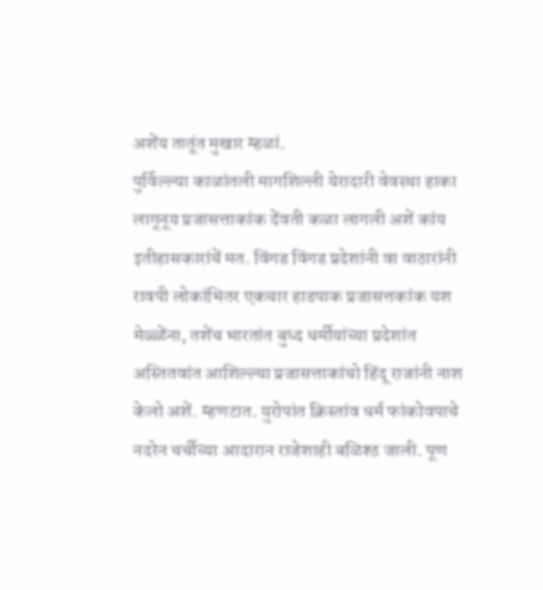अशेंय तातूंत मुखार म्हळां.
पुर्विल्ल्या काळांतली मागशिल्ली येरादारी वेवस्था हाका लागूनूय प्रजासत्ताकांक देंवती कळा लागली अशें कांय इतीहासकारांचें मत. विंगड विंगड प्रदेशांनी वा वाठारांनी रावपी लोकांभितर एकचार हाडपाक प्रजासत्तकांक यश मेळ्ळेंना, तशेंच भारतांत बुध्द धर्मीयांच्या प्रदेशांत अस्तितवांत आशिल्ल्या प्रजासत्ताकांचो हिंदू राजांनी नाश केलो अशें. म्हणटात. युरोपांत क्रिस्तांव धर्म फांकोवपाचे नदरेन चर्चीच्या आदारान राजेशाही बळिश्ठ जाली. पूण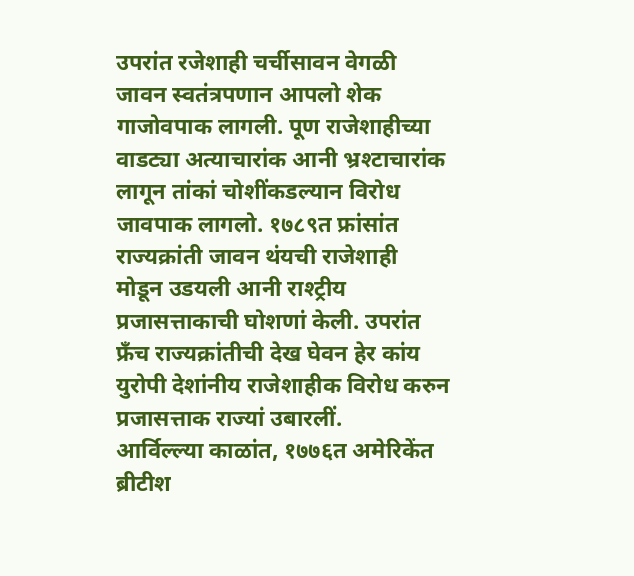उपरांत रजेशाही चर्चीसावन वेगळी जावन स्वतंत्रपणान आपलो शेक गाजोवपाक लागली. पूण राजेशाहीच्या वाडट्या अत्याचारांक आनी भ्रश्टाचारांक लागून तांकां चोशींकडल्यान विरोध जावपाक लागलो. १७८९त फ्रांसांत राज्यक्रांती जावन थंयची राजेशाही मोडून उडयली आनी राश्ट्रीय प्रजासत्ताकाची घोशणां केली. उपरांत फ्रॅंच राज्यक्रांतीची देख घेवन हेर कांय युरोपी देशांनीय राजेशाहीक विरोध करुन प्रजासत्ताक राज्यां उबारलीं.
आर्विल्ल्या काळांत, १७७६त अमेरिकेंत ब्रीटीश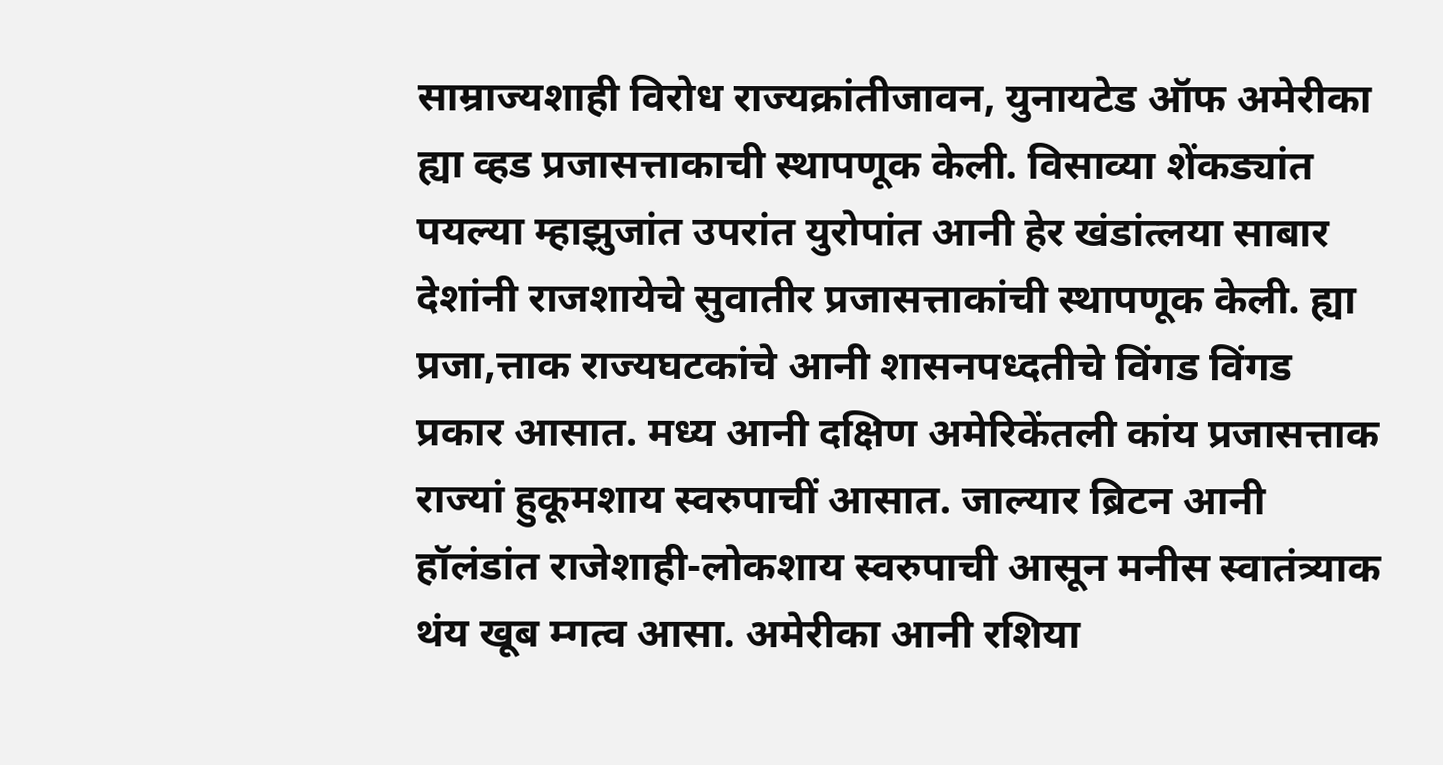साम्राज्यशाही विरोध राज्यक्रांतीजावन, युनायटेड ऑफ अमेरीका ह्या व्हड प्रजासत्ताकाची स्थापणूक केली. विसाव्या शेंकड्यांत पयल्या म्हाझुजांत उपरांत युरोपांत आनी हेर खंडांत्लया साबार देशांनी राजशायेचे सुवातीर प्रजासत्ताकांची स्थापणूक केली. ह्या प्रजा,त्ताक राज्यघटकांचे आनी शासनपध्दतीचे विंगड विंगड प्रकार आसात. मध्य आनी दक्षिण अमेरिकेंतली कांय प्रजासत्ताक राज्यां हुकूमशाय स्वरुपाचीं आसात. जाल्यार ब्रिटन आनी हॉलंडांत राजेशाही-लोकशाय स्वरुपाची आसून मनीस स्वातंत्र्याक थंय खूब म्गत्व आसा. अमेरीका आनी रशिया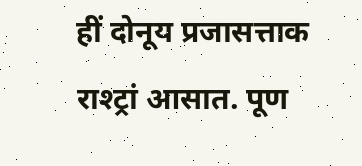हीं दोनूय प्रजासत्ताक राश्ट्रां आसात. पूण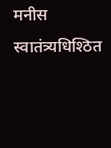मनीस स्वातंत्र्यधिश्ठित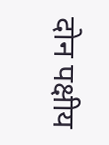दोन पक्षीय